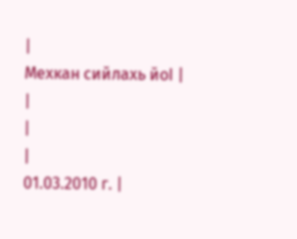|
Мехкан сийлахь йоI |
|
|
|
01.03.2010 г. |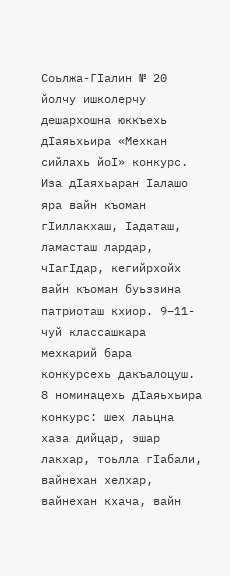Соьлжа-ГIалин № 20 йолчу ишколерчу дешархошна юккъехь дIаяьхьира «Мехкан сийлахь йоI» конкурс. Иза дIаяхьаран Iалашо яра вайн къоман гIиллакхаш, Iадаташ, ламасташ лардар, чIагIдар, кегийрхойх вайн къоман буьззина патриоташ кхиор. 9–11-чуй классашкара мехкарий бара конкурсехь дакъалоцуш. 8 номинацехь дIаяьхьира конкурс: шех лаьцна хаза дийцар, эшар лакхар, тоьлла гIабали, вайнехан хелхар, вайнехан кхача, вайн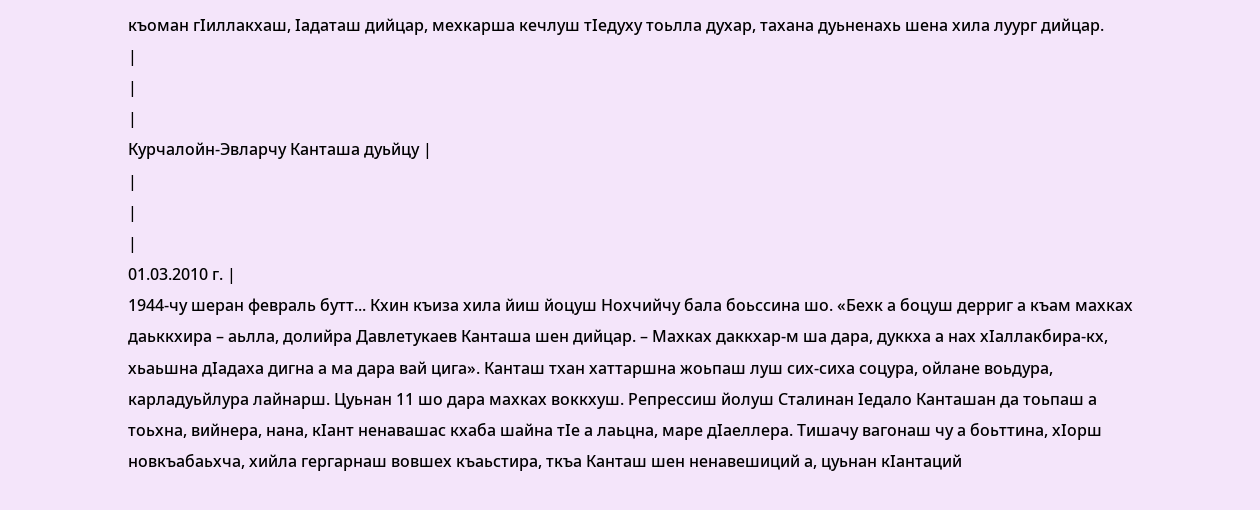къоман гIиллакхаш, Iадаташ дийцар, мехкарша кечлуш тIедуху тоьлла духар, тахана дуьненахь шена хила луург дийцар.
|
|
|
Курчалойн-Эвларчу Канташа дуьйцу |
|
|
|
01.03.2010 г. |
1944-чу шеран февраль бутт... Кхин къиза хила йиш йоцуш Нохчийчу бала боьссина шо. «Бехк а боцуш дерриг а къам махках даьккхира – аьлла, долийра Давлетукаев Канташа шен дийцар. – Махках даккхар-м ша дара, дуккха а нах хIаллакбира-кх, хьаьшна дIадаха дигна а ма дара вай цига». Канташ тхан хаттаршна жоьпаш луш сих-сиха соцура, ойлане воьдура, карладуьйлура лайнарш. Цуьнан 11 шо дара махках воккхуш. Репрессиш йолуш Сталинан Iедало Канташан да тоьпаш а тоьхна, вийнера, нана, кIант ненавашас кхаба шайна тIе а лаьцна, маре дIаеллера. Тишачу вагонаш чу а боьттина, хIорш новкъабаьхча, хийла гергарнаш вовшех къаьстира, ткъа Канташ шен ненавешиций а, цуьнан кIантаций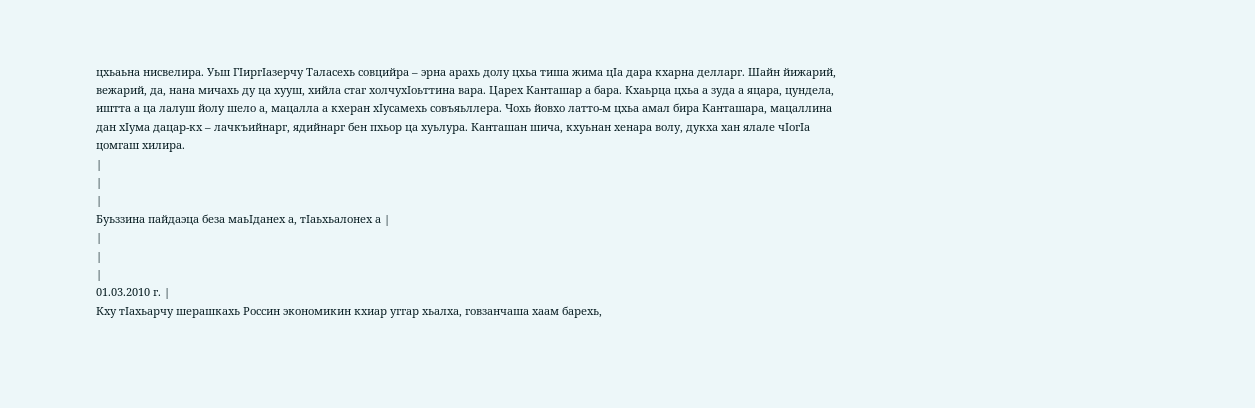цхьаьна нисвелира. Уьш ГIиргIазерчу Таласехь совцийра – эрна арахь долу цхьа тиша жима цIа дара кхарна делларг. Шайн йижарий, вежарий, да, нана мичахь ду ца хууш, хийла стаг холчухIоьттина вара. Царех Канташар а бара. Кхаьрца цхьа а зуда а яцара, цундела, иштта а ца лалуш йолу шело а, мацалла а кхеран хIусамехь совъяьллера. Чохь йовхо латто-м цхьа амал бира Канташара, мацаллина дан хIума дацар-кх – лачкъийнарг, ядийнарг бен пхьор ца хуьлура. Канташан шича, кхуьнан хенара волу, дукха хан ялале чIогIа цомгаш хилира.
|
|
|
Буьззина пайдаэца беза маьІданех а, тІаьхьалонех а |
|
|
|
01.03.2010 г. |
Кху тIахьарчу шерашкахь Россин экономикин кхиар уггар хьалха, говзанчаша хаам барехь,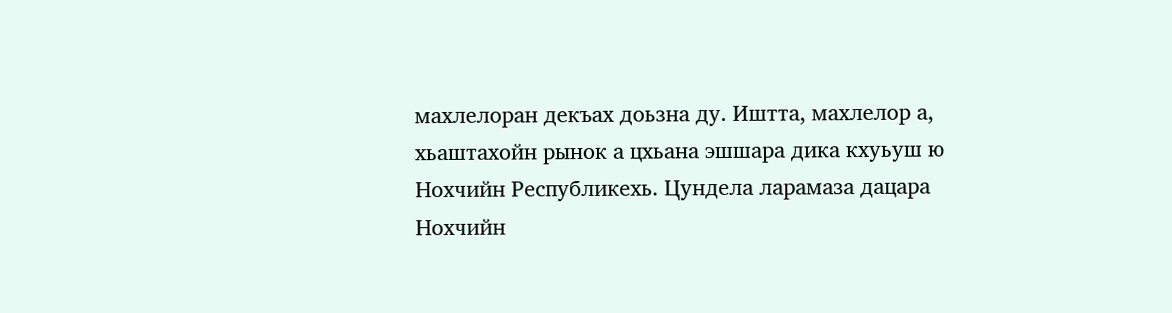махлелоран декъах доьзна ду. Иштта, махлелор а, хьаштахойн рынок а цхьана эшшара дика кхуьуш ю Нохчийн Республикехь. Цундела ларамаза дацара Нохчийн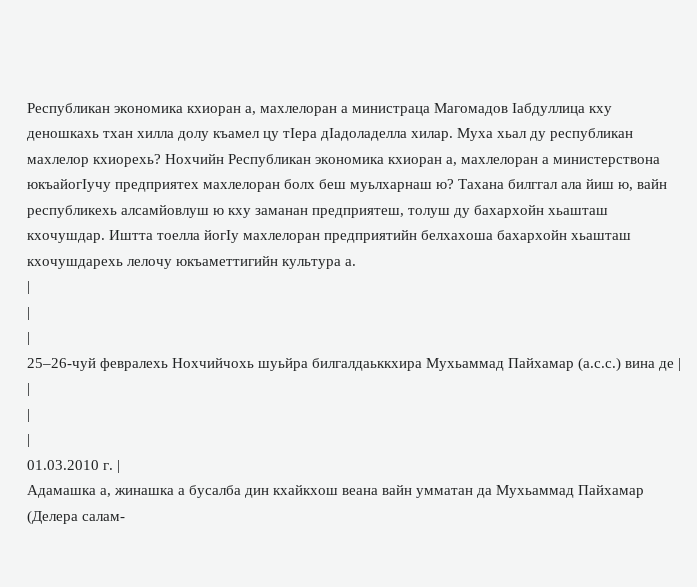Республикан экономика кхиоран а, махлелоран а министраца Магомадов Iабдуллица кху деношкахь тхан хилла долу къамел цу тIера дIадоладелла хилар. Муха хьал ду республикан махлелор кхиорехь? Нохчийн Республикан экономика кхиоран а, махлелоран а министерствона юкъайогIучу предприятех махлелоран болх беш муьлхарнаш ю? Тахана билггал ала йиш ю, вайн республикехь алсамйовлуш ю кху заманан предприятеш, толуш ду бахархойн хьашташ кхочушдар. Иштта тоелла йогIу махлелоран предприятийн белхахоша бахархойн хьашташ кхочушдарехь лелочу юкъаметтигийн культура а.
|
|
|
25–26-чуй февралехь Нохчийчохь шуьйра билгалдаьккхира Мухьаммад Пайхамар (а.с.с.) вина де |
|
|
|
01.03.2010 г. |
Адамашка а, жинашка а бусалба дин кхайкхош веана вайн умматан да Мухьаммад Пайхамар (Делера салам-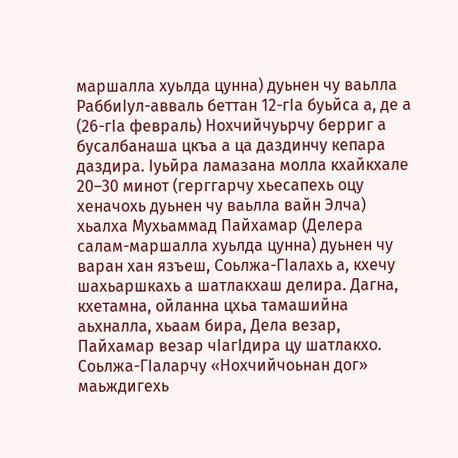маршалла хуьлда цунна) дуьнен чу ваьлла РаббиІул-авваль беттан 12-гІа буьйса а, де а (26-гІа февраль) Нохчийчуьрчу берриг а бусалбанаша цкъа а ца даздинчу кепара даздира. Іуьйра ламазана молла кхайкхале 20–30 минот (герггарчу хьесапехь оцу хеначохь дуьнен чу ваьлла вайн Элча) хьалха Мухьаммад Пайхамар (Делера салам-маршалла хуьлда цунна) дуьнен чу варан хан язъеш, Соьлжа-ГІалахь а, кхечу шахьаршкахь а шатлакхаш делира. Дагна, кхетамна, ойланна цхьа тамашийна аьхналла, хьаам бира, Дела везар, Пайхамар везар чІагІдира цу шатлакхо. Соьлжа-ГІаларчу «Нохчийчоьнан дог» маьждигехь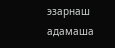эзарнаш адамаша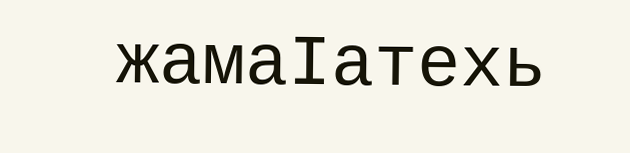жамаІатехь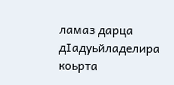ламаз дарца дІадуьйладелира коьрта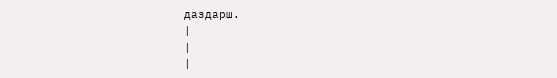даздарш.
|
|
|